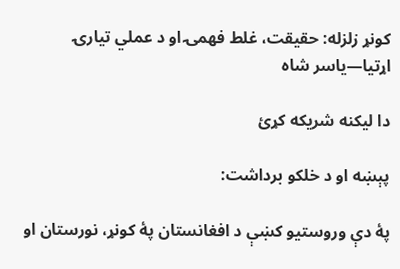کونړ زلزله: حقيقت، غلط فهمۍ او د عملي تيارۍ اړتيا—ياسر شاه

دا ليکنه شريکه کړئ

پېښه او د خلکو برداشت:

پۀ دې وروستيو کښې د افغانستان پۀ کونړ، نورستان او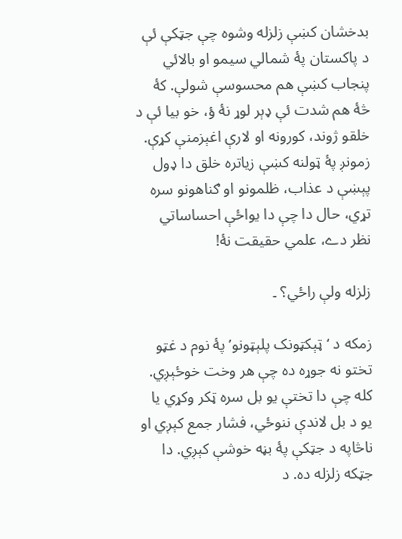بدخشان کښې زلزله وشوه چې جټکې ئې د پاکستان پۀ شمالي سيمو او بالائي پنجاب کښې هم محسوسې شولې. کۀ څۀ هم شدت ئې ډېر لوړ نۀ ؤ، خو بيا ئې د خلقو ژوند، کورونه او لارې اغېزمنې کړې. زمونږ پۀ ټولنه کښې زياتره خلق دا ډول پېښې د عذاب، ظلمونو او ګناهونو سره تړي، حال دا چې دا يواځې احساساتي نظر دے، علمي حقيقت نۀ!

زلزله ولې راځي؟ ۔

زمکه د ‘ټېکټونک پلېټونو’ پۀ نوم د غټو تختو نه جوړه ده چې هر وخت خوځېږي. کله چې دا تختې يو بل سره ټکر وکړي يا يو د بل لاندې ننوځي، فشار جمع کېږي او ناڅاپه د جټکې پۀ بڼه خوشې کېږي. دا جټکه زلزله ده. د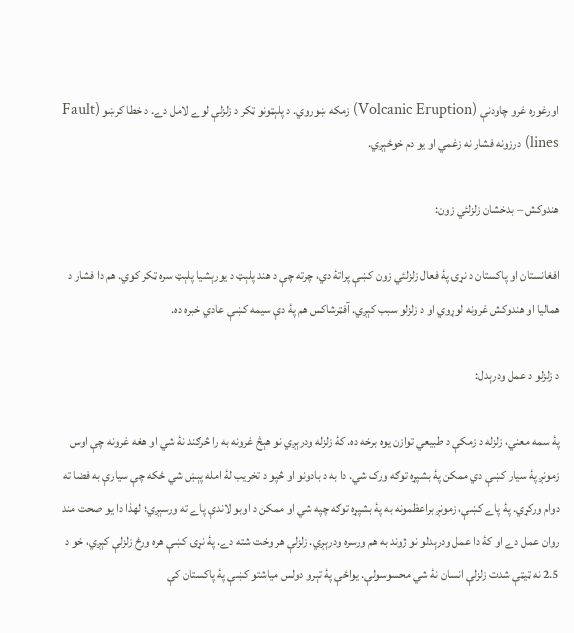اورغوره غرو چاودنې (Volcanic Eruption) زمکه ښوروي. د پلېټونو ټکر د زلزلې لوے لامل دے. د خطا کرښو (Fault lines) درزونه فشار نه زغمي او يو دم خوځېږي.

هندوکش – بدخشان زلزلئي زون:

افغانستان او پاکستان د نړۍ پۀ فعال زلزلئي زون کښې پراتۀ دي، چرته چې د هند پلېټ د يورېشيا پلېټ سره ټکر کوي. هم دا فشار د هماليا او هندوکش غرونه لوړوي او د زلزلو سبب کېږي. آفټرشاکس هم پۀ دې سيمه کښې عادي خبره ده.

د زلزلو د عمل ودرېدل:

پۀ سمه معني، زلزله د زمکې د طبيعي توازن يوه برخه ده. کۀ زلزله ودرېږي نو هېڅ غرونه به را څرګند نۀ شي او هغه غرونه چې اوس زمونږ پۀ سیار کښې دي ممکن پۀ بشپړه توګه ورک شي. دا به د بادونو او څپو د تخریب لۀ امله پېښ شي ځکه چې سیارې به فضا ته دوام ورکړي. پۀ پاے کښې، زمونږ براعظمونه به پۀ بشپړه توګه چپه شي او ممکن د اوبو لاندې پاے ته ورسېږي؛ لهذا دا یو صحت مند روان عمل دے او کۀ دا عمل ودرېدلو نو ژوند به هم ورسره ودرېږي. زلزلې هر وخت شته دے. پۀ نړۍ کښې هره ورځ زلزلې کېږي، خو د 2.5 نه ټيټې شدت زلزلې انسان نۀ شي محسوسولې. يواځې پۀ تېرو دولس مياشتو کښې پۀ پاکستان کې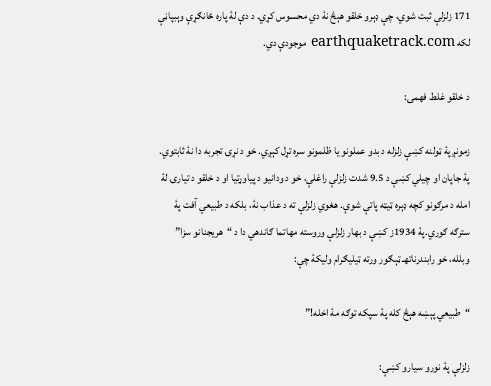171 زلزلې ثبت شوي، چې ډېرو خلقو هېڅ نۀ دي محسوس کړي. د دې لۀ پاره ځانګړې وېبپاڼې لکه earthquaketrack.com موجودې دي.

د خلقو غلط فهمۍ:

زمونږ پۀ ټولنه کښې زلزله د بدو عملونو يا ظلمونو سره تړل کېږي. خو د نړۍ تجربه دا نۀ ثابتوي. پۀ جاپان او چيلي کښې د 9.5 شدت زلزلې راغلې، خو د ودانيو د پياوړتيا او د خلقو د تيارۍ لۀ امله د مرګونو کچه ډېره ټيټه پاتې شوې. هغوي زلزلې ته د عذاب نۀ، بلکه د طبيعي آفت پۀ سترګه ګوري.پۀ 1934ز کښې د بهار زلزلې وروسته مهاتما ګاندهي دا د “هریجنانو سزا” وبلله، خو رابندرناتهـ ټېګور ورته ټيليګرام وليکۀ چې:

“طبيعي پېښه هېڅ کله پۀ سپکه توګه مۀ اخله!”

زلزلې پۀ نورو سيارو کښې: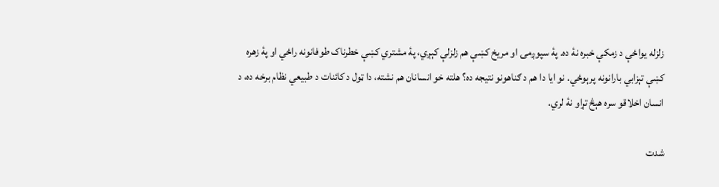زلزله يواځې د زمکې خبره نۀ ده. پۀ سپوږمۍ او مريخ کښې هم زلزلې کېږي، پۀ مشتري کښې خطرناک طوفانونه راځي او پۀ زهره کښې تېزابي بارانونه پرېوځي. نو ايا دا هم د ګناهونو نتيجه ده؟ هلته خو انسانان هم نشته، دا ټول د کائنات د طبيعي نظام برخه ده، د انسان اخلاقو سره هېڅ تړاو نۀ لري.

شدت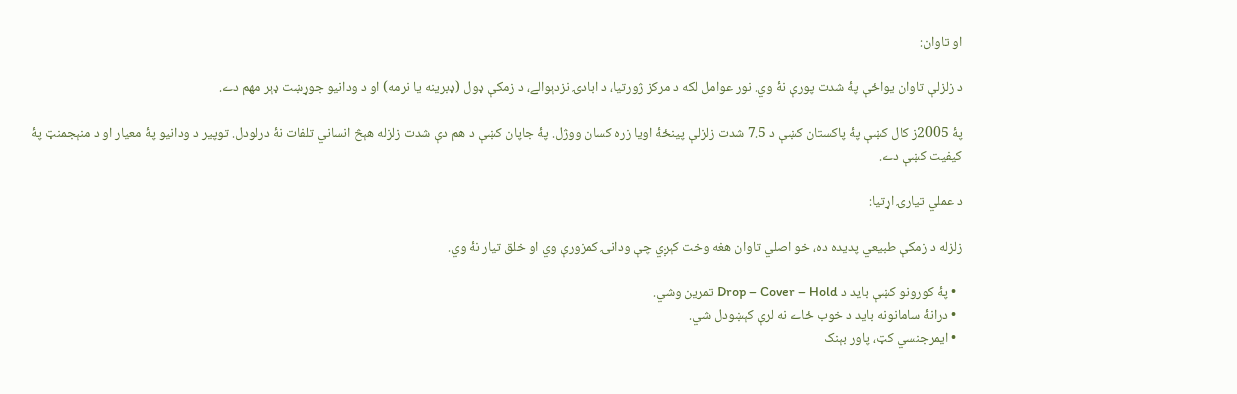او تاوان:

د زلزلې تاوان يواځې پۀ شدت پورې نۀ وي. نور عوامل لکه د مرکز ژورتيا، د ابادۍ نزدېوالے، د زمکې ډول (ډبرينه يا نرمه) او د ودانيو جوړښت ډېر مهم دے.

پۀ 2005ز کال کښې پۀ پاکستان کښې د 7.5 شدت زلزلې پينځۀ اويا زره کسان ووژل. پۀ جاپان کښې د هم دې شدت زلزله هېڅ انساني تلفات نۀ درلودل. توپير د ودانيو پۀ معيار او د منېجمنټ پۀ کيفيت کښې دے.

د عملي تيارۍ اړتيا:

زلزله د زمکې طبيعي پديده ده، خو اصلي تاوان هغه وخت کېږي چې ودانۍ کمزورې وي او خلق تيار نۀ وي.

  • پۀ کورونو کښې بايد د Drop – Cover – Hold تمرين وشي.
  • درانۀ سامانونه باید د خوب ځاے نه لرې کېښودل شي.
  • ايمرجنسي کټ، پاور بېنک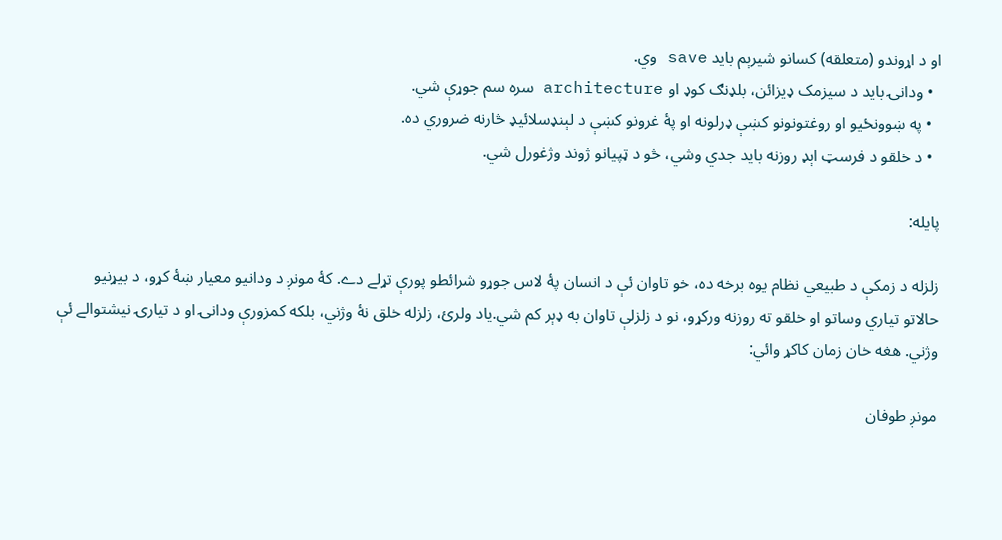او د اړوندو (متعلقه) کسانو شیرېم بايد save وي.
  • ودانۍ بايد د سيزمک ډيزائن، بلډنګ کوډ او architecture سره سم جوړې شي.
  • په ښوونځيو او روغتونونو کښې ډرلونه او پۀ غرونو کښې د لېنډسلائيډ څارنه ضروري ده.
  • د خلقو د فرسټ اېډ روزنه بايد جدي وشي، څو د ټپيانو ژوند وژغورل شي.

پایله:

زلزله د زمکې د طبيعي نظام يوه برخه ده، خو تاوان ئې د انسان پۀ لاس جوړو شرائطو پورې تړلے دے. کۀ مونږ د ودانيو معيار ښۀ کړو، د بيړنيو حالاتو تياري وساتو او خلقو ته روزنه ورکړو، نو د زلزلې تاوان به ډېر کم شي.ياد ولرئ، زلزله خلق نۀ وژني، بلکه کمزورې ودانۍ او د تيارۍ نيشتوالے ئې وژني. هغه خان زمان کاکړ وائي:

مونږ طوفان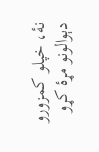نۀ، خپلو کمزورو دېوالونو مړۀ کړو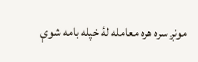مونږ سره هره معامله لۀ خپله بامه شوې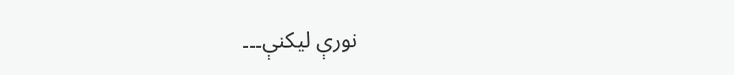نورې ليکنې۔۔۔